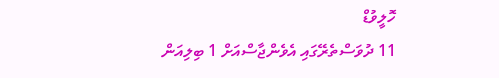ހޮލީވުޑް
11 ދުވަސްތެރޭގައި އެވެންޖާސްއަށް 1 ބިލިއަން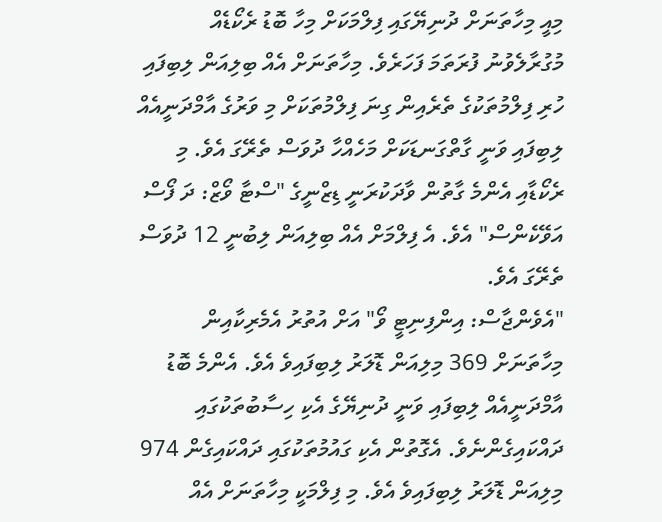މިއީ މިހާތަނަށް ދުނިޔޭގައި ފިލްމަކަށް މިހާ ބޮޑު ރެކޯޑެއް މުގުރާލެވުނު ފުރަތަމަ ފަހަރެވެ. މިހާތަނަށް އެއް ބިލިއަން ލިބިފައި ހުރި ފިލްމުތަކުގެ ތެރެއިން ގިނަ ފިލްމުތަކަށް މި ވަރުގެ އާމްދަނީއެއް ލިބިފައި ވަނީ ގާތްގަނޑަކަށް މަހެއްހާ ދުވަސް ތެރޭގަ އެވެ. މި ރެކޯޑާއި އެންމެ ގާތުން ވާދަކުރަނީ ޑިޒްނީގެ "ސްޓާ ވޯޒް: ދަ ފޯސް އަވޭކެންސް" އެވެ. އެ ފިލްމަށް އެއް ބިލިއަން ލިބުނީ 12 ދުވަސް ތެރޭގަ އެވެ.
"އެވެންޖާސް: އިންފިނިޓީ ވޯ" އަށް އުތުރު އެމެރިކާއިން މިހާތަނަށް 369 މިލިއަން ޑޮލަރު ލިބިފައިވެ އެވެ. އެންމެ ބޮޑު އާމްދަނީއެއް ލިބިފައި ވަނީ ދުނިޔޭގެ އެކި ހިސާބުތަކުގައި ދައްކައިގެންނެވެ. އެގޮތުން އެކި ގައުމުތަކުގައި ދައްކައިގެން 974 މިލިއަން ޑޮލަރު ލިބިފައިވެ އެވެ. މި ފިލްމަކީ މިހާތަނަށް އެއް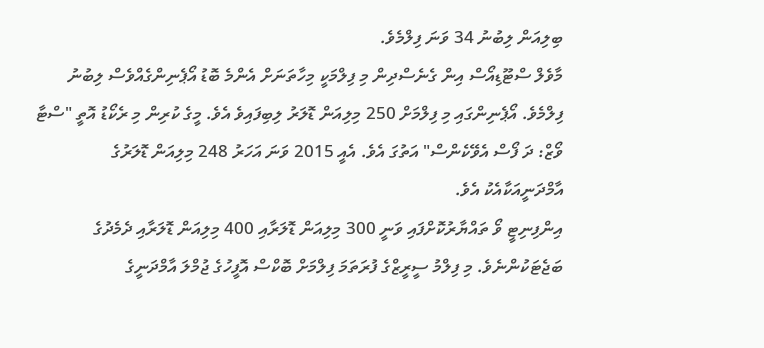ބިލިއަން ލިބުނު 34 ވަނަ ފިލްމެވެ.
މާވެލް ސްޓޫޑިއޯސް އިން ގެނެސްދިން މި ފިލްމަކީ މިހާތަނަށް އެންމެ ބޮޑު އޯޕެނިންގެއްވެސް ލިބުނު ފިލްމެވެ. އޯޕެނިންގައި މި ފިލްމަށް 250 މިލިއަން ޑޮލަރު ލިބިފައިވެ އެވެ. މީގެ ކުރިން މި ރެކޯޑު އޮތީ "ސްޓާ ވޯޒް: ދަ ފޯސް އެވޭކެންސް" އަތުގަ އެވެ. އެއީ 2015 ވަނަ އަހަރު 248 މިލިއަން ޑޮލަރުގެ އާމްދަނީއަކާއެކު އެވެ.
އިންފިނިޓީ ވޯ ތައްޔާރުކޮށްފައި ވަނީ 300 މިލިއަން ޑޮލަރާއި 400 މިލިއަން ޑޮލަރާއި ދެމެދުގެ ބަޖެޓަކުންނެވެ. މި ފިލްމު ސީރީޒްގެ ފުރަތަމަ ފިލްމަށް ބޮކްސް އޮފީހުގެ ޖުމްލަ އާމްދަނީގެ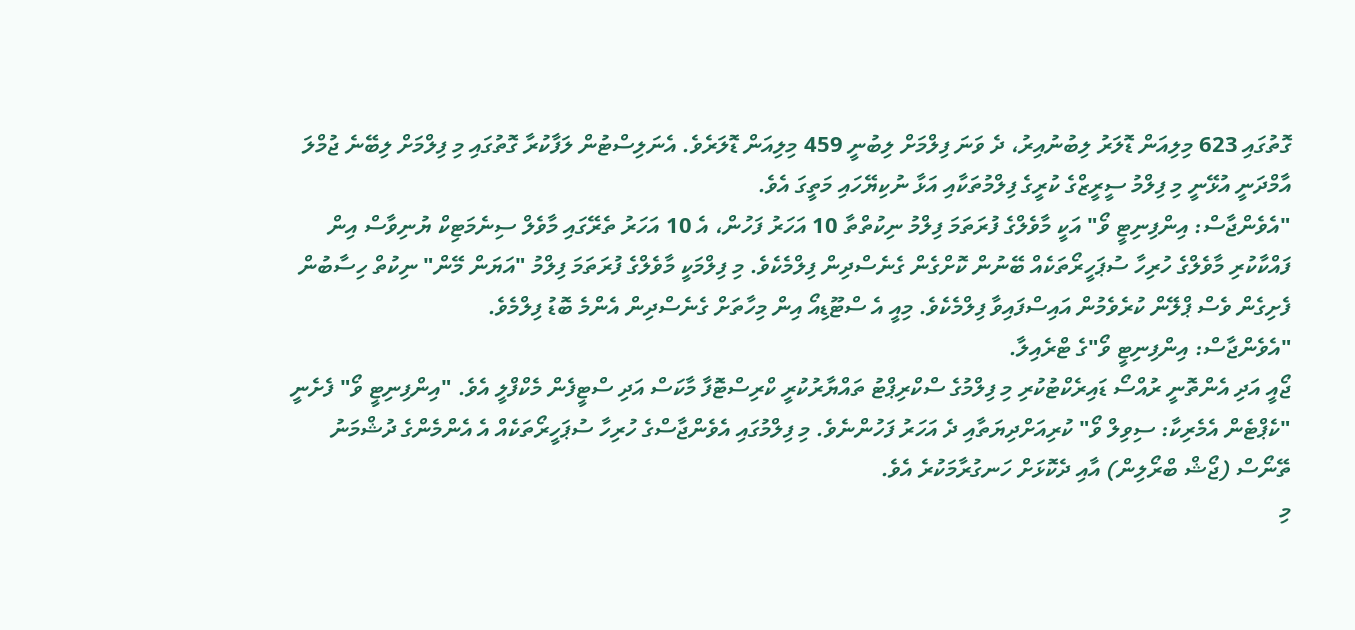ގޮތުގައި 623 މިލިއަން ޑޮލަރު ލިބުނުއިރު، ދެ ވަނަ ފިލްމަށް ލިބުނީ 459 މިލިއަން ޑޮލަރެވެ. އެނަލިސްޓުން ލަފާކުރާ ގޮތުގައި މި ފިލްމަށް ލިބޭނެ ޖުމްލަ އާމްދަނީ އުޅޭނީ މި ފިލްމު ސީރީޒްގެ ކުރީގެ ފިލްމުތަކާއި އަޅާ ނުކިޔޭހައި މަތީގަ އެވެ.
"އެވެންޖާސް: އިންފިނިޓީ ވޯ" އަކީ މާވެލްގެ ފުރަތަމަ ފިލްމު ނިކުތްތާ 10 އަހަރު ފަހުން، އެ 10 އަހަރު ތެރޭގައި މާވެލް ސިނެމަޓިކް ޔުނިވާސް އިން ފައްކާކުރި މާވެލްގެ ހުރިހާ ސުޕަހީރޯތަކެއް ބޭނުން ކޮށްގެން ގެނެސްދިން ފިލްމެކެވެ. މި ފިލްމަކީ މާވެލްގެ ފުރަތަމަ ފިލްމު "އަޔަން މޭން" ނިކުތް ހިސާބުން ފެށިގެން ވެސް ޕްލޭން ކުރެވެމުން އައިސްފައިވާ ފިލްމެކެވެ. މިއީ އެ ސްޓޫޑިއޯ އިން މިހާތަށް ގެނެސްދިން އެންމެ ބޮޑު ފިލްމެވެ.
"އެވެންޖާސް: އިންފިނިޓީ ވޯ"ގެ ޓްރެއިލާ.
ޖޯއީ އަދި އެންތޮނީ ރުއްސޯ ޑައިރެކްޓުކުރި މި ފިލްމުގެ ސްކްރިޕްޓު ތައްޔާރުކުރީ ކްރިސްޓޮފާ މާކަސް އަދި ސްޓީފެން މެކްފްލީ އެވެ. "އިންފިނިޓީ ވޯ" ފެށެނީ "ކެޕްޓެން އެމެރިކާ: ސިވިލް ވޯ" ކުރިއަށްދިޔަތާއި ދެ އަހަރު ފަހުންނެވެ. މި ފިލްމުގައި އެވެންޖާސްގެ ހުރިހާ ސުޕަހީރޯތަކެއް އެ އެންމެންގެ ދުޝްމަނު ތޭނޯސް (ޖޯޝް ބްރޯލިން) އާއި ދެކޮޅަށް ހަނގުރާމަކުރެ އެވެ.
މި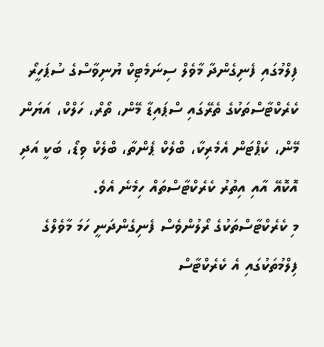ފިލްމުގައި ފެނިގެންދާ މާވެލް ސިނަމެޓިކް ޔުނިވާސްގެ ސުޕަހީރޯ ކެރެކްޓާސްތަކުގެ ތެރޭގައި ސްޕައިޑާ މޭން، ތޯރް، ހަލްކް، އަޔަން މޭން، ކެޕްޓަން އެމެރިކާ، ބްލެކް ޕެންތާ، ބްލެކް ވިޑޯ، ބަކީ އަދި އޮކޮއޭ އާއި އިތުރު ކެރެކްޓާސްތައް ހިމެނެ އެވެ.
މި ކެރެކްޓާސްތަކުގެ ރޯލުންވެސް ފެނިގެންދަނީ ހަމަ މާވެލްގެ ފިލްމުތަކުގައި އެ ކެރެކްޓާސް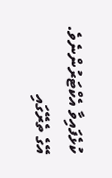ކުޅެފައިވާ އެކްޓަރުންނެވެ. އޭގެ ތެރޭގައި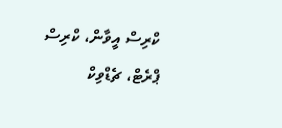ކްރިސް އީވާން، ކްރިސް ޕްރެޓް، ޗެޑްވިކް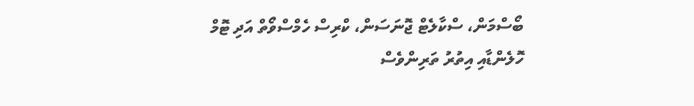ބޯސްމަން، ސްކާލެޓް ޖޮނަސަން، ކްރިސް ހެމްސްވޯތް އަދި ޓޮމް ހޮލެންޑާއި އިތުރު ތަރިންވެސް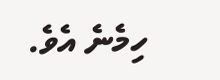ހިމެނެ އެވެ.